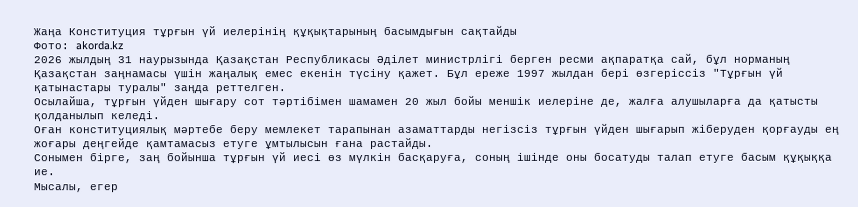Жаңа Конституция тұрғын үй иелерінің құқықтарының басымдығын сақтайды
Фото: akorda.kz
2026 жылдың 31 наурызында Қазақстан Республикасы Әділет министрлігі берген ресми ақпаратқа сай, бұл норманың Қазақстан заңнамасы үшін жаңалық емес екенін түсіну қажет. Бұл ереже 1997 жылдан бері өзгеріссіз "Тұрғын үй қатынастары туралы" заңда реттелген.
Осылайша, тұрғын үйден шығару сот тәртібімен шамамен 20 жыл бойы меншік иелеріне де, жалға алушыларға да қатысты қолданылып келеді.
Оған конституциялық мәртебе беру мемлекет тарапынан азаматтарды негізсіз тұрғын үйден шығарып жіберуден қорғауды ең жоғары деңгейде қамтамасыз етуге ұмтылысын ғана растайды.
Сонымен бірге, заң бойынша тұрғын үй иесі өз мүлкін басқаруға, соның ішінде оны босатуды талап етуге басым құқыққа ие.
Мысалы, егер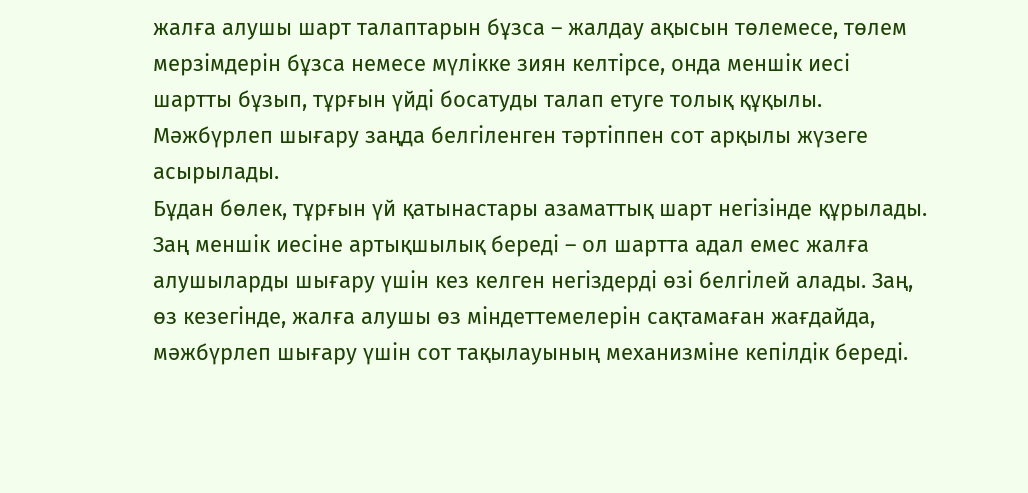жалға алушы шарт талаптарын бұзса – жалдау ақысын төлемесе, төлем мерзімдерін бұзса немесе мүлікке зиян келтірсе, онда меншік иесі шартты бұзып, тұрғын үйді босатуды талап етуге толық құқылы. Мәжбүрлеп шығару заңда белгіленген тәртіппен сот арқылы жүзеге асырылады.
Бұдан бөлек, тұрғын үй қатынастары азаматтық шарт негізінде құрылады. Заң меншік иесіне артықшылық береді – ол шартта адал емес жалға алушыларды шығару үшін кез келген негіздерді өзі белгілей алады. Заң, өз кезегінде, жалға алушы өз міндеттемелерін сақтамаған жағдайда, мәжбүрлеп шығару үшін сот тақылауының механизміне кепілдік береді.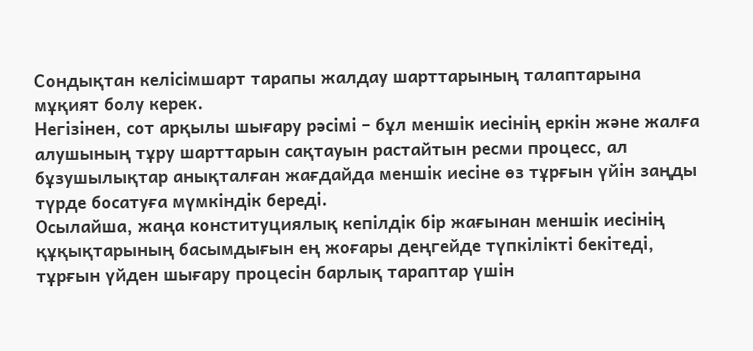Сондықтан келісімшарт тарапы жалдау шарттарының талаптарына мұқият болу керек.
Негізінен, сот арқылы шығару рәсімі – бұл меншік иесінің еркін және жалға алушының тұру шарттарын сақтауын растайтын ресми процесс, ал бұзушылықтар анықталған жағдайда меншік иесіне өз тұрғын үйін заңды түрде босатуға мүмкіндік береді.
Осылайша, жаңа конституциялық кепілдік бір жағынан меншік иесінің құқықтарының басымдығын ең жоғары деңгейде түпкілікті бекітеді, тұрғын үйден шығару процесін барлық тараптар үшін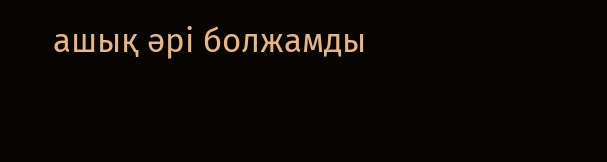ашық әрі болжамды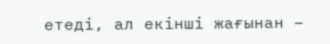етеді, ал екінші жағынан –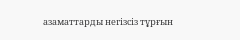азаматтарды негізсіз тұрғын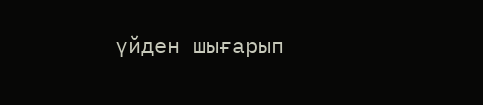үйден шығарып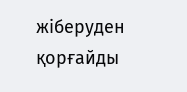жіберуден қорғайды